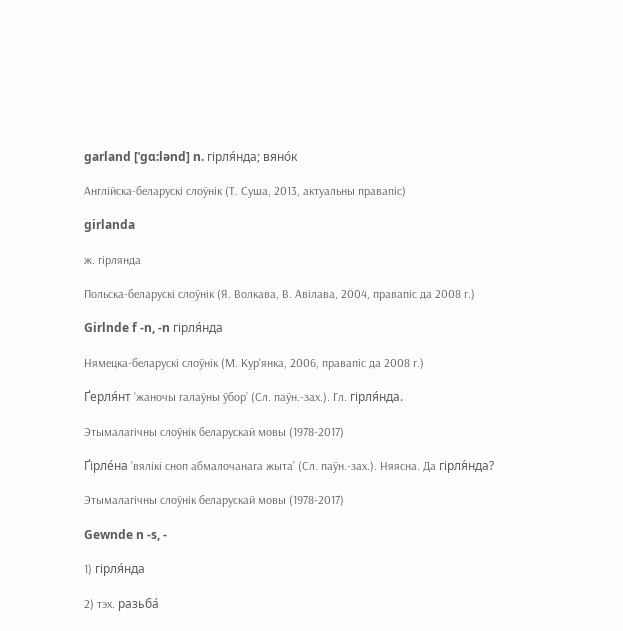garland [ˈgɑ:lənd] n. гірля́нда; вяно́к

Англійска-беларускі слоўнік (Т. Суша, 2013, актуальны правапіс)

girlanda

ж. гірлянда

Польска-беларускі слоўнік (Я. Волкава, В. Авілава, 2004, правапіс да 2008 г.)

Girlnde f -n, -n гірля́нда

Нямецка-беларускі слоўнік (М. Кур'янка, 2006, правапіс да 2008 г.)

Ґерля́нт ’жаночы галаўны ўбор’ (Сл. паўн.-зах.). Гл. гірля́нда.

Этымалагічны слоўнік беларускай мовы (1978-2017)

Ґірле́на ’вялікі сноп абмалочанага жыта’ (Сл. паўн.-зах.). Няясна. Да гірля́нда?

Этымалагічны слоўнік беларускай мовы (1978-2017)

Gewnde n -s, -

1) гірля́нда

2) тэх. разьба́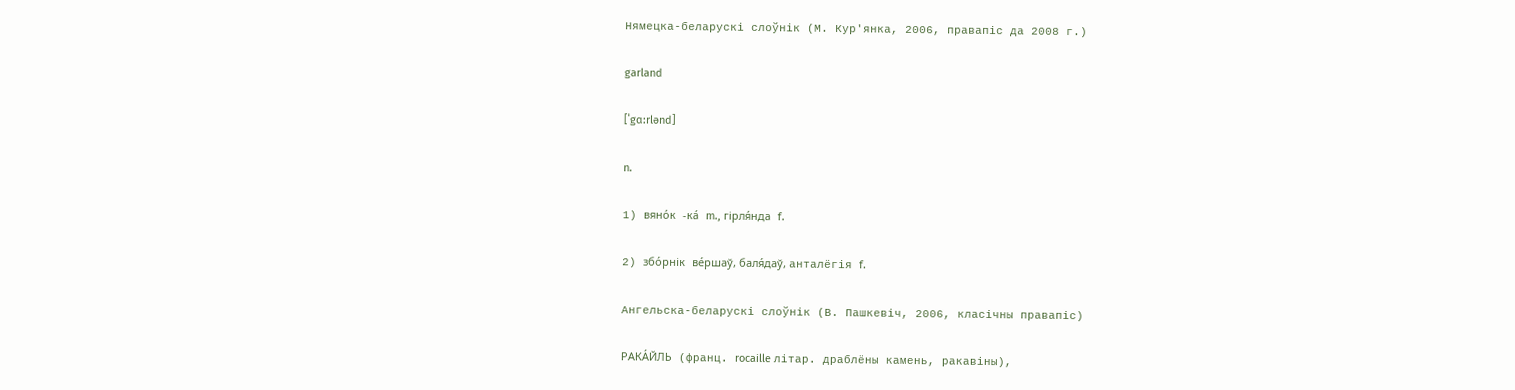Нямецка-беларускі слоўнік (М. Кур'янка, 2006, правапіс да 2008 г.)

garland

[ˈgɑ:rlənd]

n.

1) вяно́к -ка́ m., гірля́нда f.

2) збо́рнік ве́ршаў, баля́даў, анталёгія f.

Ангельска-беларускі слоўнік (В. Пашкевіч, 2006, класічны правапіс)

РАКА́ЙЛЬ (франц. rocaille літар. драблёны камень, ракавіны),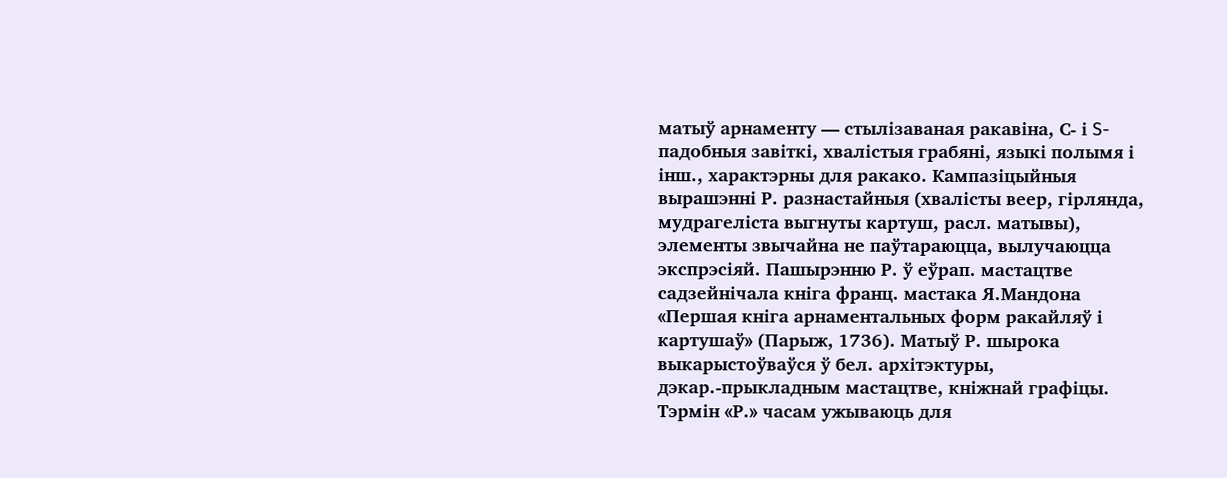матыў арнаменту — стылізаваная ракавіна, С- і S-падобныя завіткі, хвалістыя грабяні, языкі полымя і інш., характэрны для ракако. Кампазіцыйныя вырашэнні Р. разнастайныя (хвалісты веер, гірлянда, мудрагеліста выгнуты картуш, расл. матывы), элементы звычайна не паўтараюцца, вылучаюцца экспрэсіяй. Пашырэнню Р. ў еўрап. мастацтве садзейнічала кніга франц. мастака Я.Мандона «Першая кніга арнаментальных форм ракайляў і картушаў» (Парыж, 1736). Матыў Р. шырока выкарыстоўваўся ў бел. архітэктуры, дэкар.-прыкладным мастацтве, кніжнай графіцы. Тэрмін «Р.» часам ужываюць для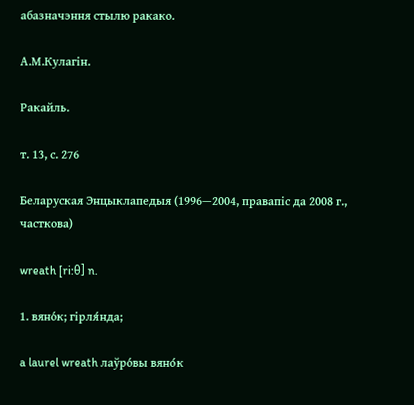абазначэння стылю ракако.

А.М.Кулагін.

Ракайль.

т. 13, с. 276

Беларуская Энцыклапедыя (1996—2004, правапіс да 2008 г., часткова)

wreath [ri:θ] n.

1. вяно́к; гірля́нда;

a laurel wreath лаўро́вы вяно́к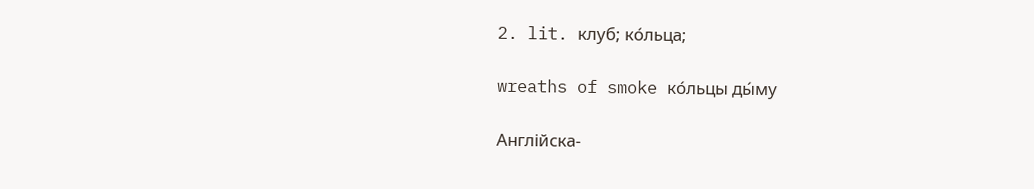2. lit. клуб; ко́льца;

wreaths of smoke ко́льцы ды́му

Англійска-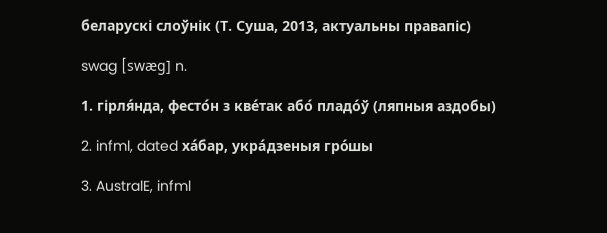беларускі слоўнік (Т. Суша, 2013, актуальны правапіс)

swag [swæg] n.

1. гірля́нда, фесто́н з кве́так або́ пладо́ў (ляпныя аздобы)

2. infml, dated ха́бар, укра́дзеныя гро́шы

3. AustralE, infml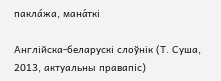пакла́жа, мана́ткі

Англійска-беларускі слоўнік (Т. Суша, 2013, актуальны правапіс)